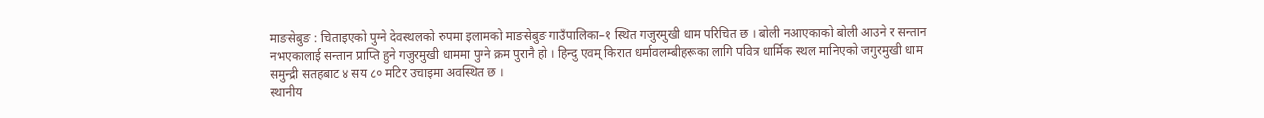माङसेबुङ : चिताइएको पुग्ने देवस्थलको रुपमा इलामको माङसेबुङ गाउँपालिका–१ स्थित गजुरमुखी धाम परिचित छ । बोली नआएकाको बोली आउने र सन्तान नभएकालाई सन्तान प्राप्ति हुने गजुरमुखी धाममा पुग्ने क्रम पुरानै हो । हिन्दु एवम् किरात धर्मावलम्बीहरूका लागि पवित्र धार्मिक स्थल मानिएको जगुरमुखी धाम समुन्द्री सतहबाट ४ सय ८० मटिर उचाइमा अवस्थित छ ।
स्थानीय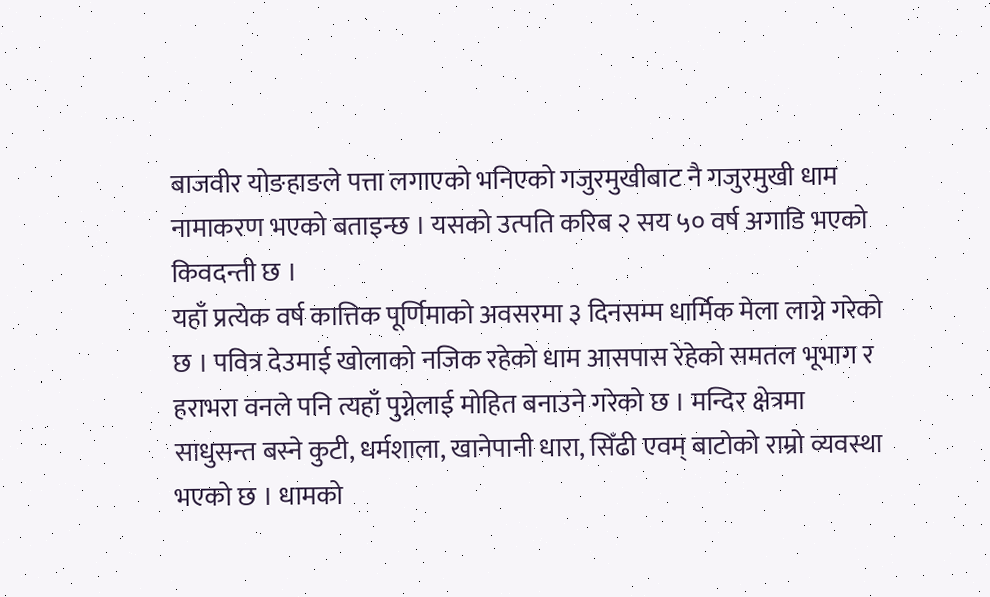बाजवीर योङहाङले पत्ता लगाएको भनिएको गजुरमुखीबाट नै गजुरमुखी धाम नामाकरण भएको बताइन्छ । यसको उत्पति करिब २ सय ५० वर्ष अगाडि भएको किवदन्ती छ ।
यहाँ प्रत्येक वर्ष कात्तिक पूर्णिमाको अवसरमा ३ दिनसम्म धार्मिक मेला लाग्ने गरेको छ । पवित्र देउमाई खोलाको नजिक रहेको धाम आसपास रेहेको समतल भूभाग र हराभरा वनले पनि त्यहाँ पुग्नेलाई मोहित बनाउने गरेको छ । मन्दिर क्षेत्रमा साधुसन्त बस्ने कुटी, धर्मशाला, खानेपानी धारा, सिँढी एवम् बाटोको राम्रो व्यवस्था भएको छ । धामको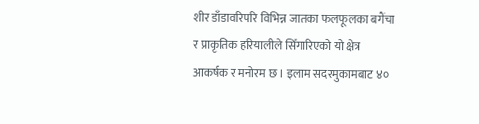शीर डाँडावरिपरि विभिन्न जातका फलफूलका बगैंचा र प्राकृतिक हरियालीले सिँगारिएको यो क्षेत्र आकर्षक र मनोरम छ । इलाम सदरमुकामबाट ४०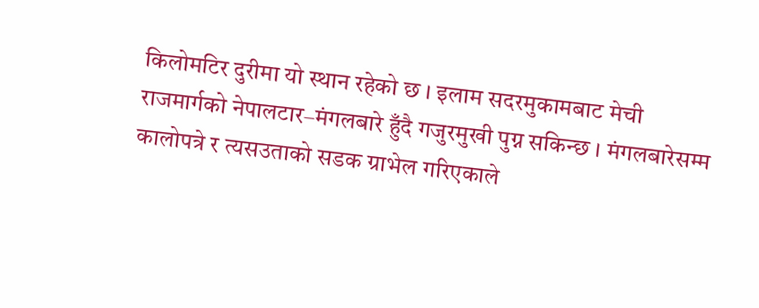किलोमटिर दुरीमा यो स्थान रहेको छ । इलाम सदरमुकामबाट मेची राजमार्गको नेपालटार–मंगलबारे हुँदै गजुरमुखी पुग्न सकिन्छ । मंगलबारेसम्म कालोपत्रे र त्यसउताको सडक ग्राभेल गरिएकाले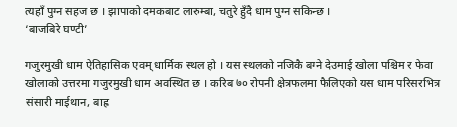त्यहाँ पुग्न सहज छ । झापाको दमकबाट लारुम्बा, चतुरे हुँदै धाम पुग्न सकिन्छ ।
‘बाजबिरे घण्टी’

गजुरमुखी धाम ऐतिहासिक एवम् धार्मिक स्थल हो । यस स्थलको नजिकै बग्ने देउमाई खोला पश्चिम र फेवा खोलाको उत्तरमा गजुरमुखी धाम अवस्थित छ । करिब ७० रोपनी क्षेत्रफलमा फैलिएको यस धाम परिसरभित्र संसारी माईथान, बाह्र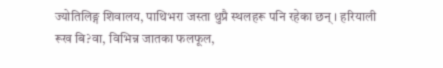ज्योतिलिङ्ग शिवालय, पाथिभरा जस्ता थुप्रै स्थलहरू पनि रहेका छन् । हरियाली रूख बि?वा, विभिन्न जातका फलफूल,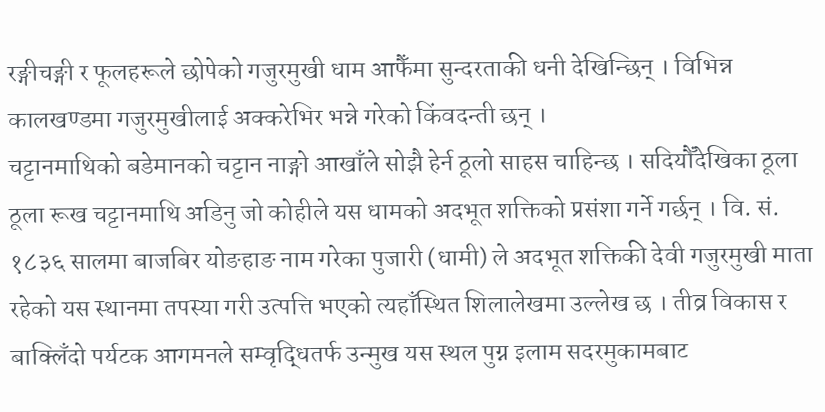रङ्गीचङ्गी र फूलहरूले छोपेको गजुरमुखी धाम आफैँमा सुन्दरताकी धनी देखिन्छिन् । विभिन्न कालखण्डमा गजुरमुखीलाई अक्करेभिर भन्ने गरेको किंवदन्ती छन् ।
चट्टानमाथिको बडेमानको चट्टान नाङ्गो आखाँले सोझै हेर्न ठूलो साहस चाहिन्छ । सदियौँदेखिका ठूला ठूला रूख चट्टानमाथि अडिनु जो कोहीले यस धामको अदभूत शक्तिको प्रसंशा गर्ने गर्छन् । वि. सं. १८३६ सालमा बाजबिर योङहाङ नाम गरेका पुजारी (धामी) ले अदभूत शक्तिकी देवी गजुरमुखी माता रहेको यस स्थानमा तपस्या गरी उत्पत्ति भएको त्यहाँस्थित शिलालेखमा उल्लेख छ । तीव्र विकास र बाक्लिँदो पर्यटक आगमनले सम्वृद्धितर्फ उन्मुख यस स्थल पुग्न इलाम सदरमुकामबाट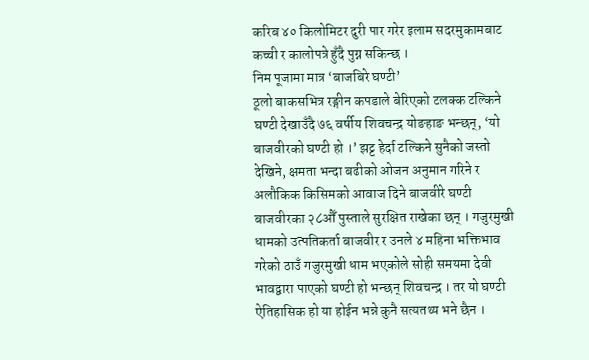करिब ४० किलोमिटर दुरी पार गरेर इलाम सदरमुकामबाट कच्ची र कालोपत्रे हुँदै पुग्न सकिन्छ ।
निम पूजामा मात्र ‘बाजबिरे घण्टी’
ठूलो बाकसभित्र रङ्गीन कपडाले बेरिएको टलक्क टल्किने घण्टी देखाउँदै ७६ वर्षीय शिवचन्द्र योङहाङ भन्छन्, ‘यो बाजवीरको घण्टी हो ।’ झट्ट हेर्दा टल्किने सुनैको जस्तो देखिने, क्षमता भन्दा बढीको ओजन अनुमान गरिने र अलौकिक किसिमको आवाज दिने बाजवीरे घण्टी बाजवीरका २८औँ पुस्ताले सुरक्षित राखेका छन् । गजुरमुखी धामको उत्पतिकर्ता बाजवीर र उनले ४ महिना भक्तिभाव गरेको ठाउँ गजुरमुखी धाम भएकोले सोही समयमा देवी भावद्वारा पाएको घण्टी हो भन्छन् शिवचन्द्र । तर यो घण्टी ऐतिहासिक हो या होईन भन्ने कुनै सत्यतथ्य भने छैन ।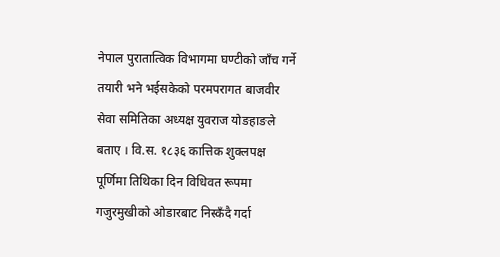नेपाल पुरातात्विक विभागमा घण्टीको जाँच गर्ने तयारी भने भईसकेको परमपरागत बाजवीर सेवा समितिका अध्यक्ष युवराज योङहाङले बताए । वि.स. १८३६ कात्तिक शुक्लपक्ष पूर्णिमा तिथिका दिन विधिवत रूपमा गजुरमुखीको ओडारबाट निस्कँदै गर्दा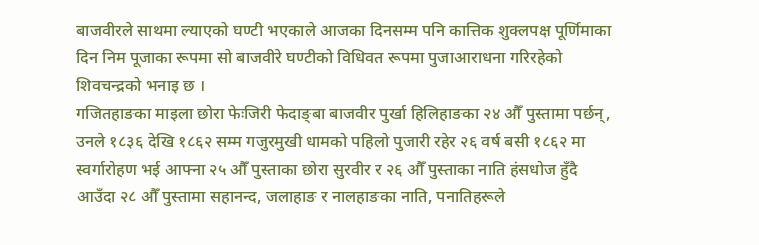बाजवीरले साथमा ल्याएको घण्टी भएकाले आजका दिनसम्म पनि कात्तिक शुक्लपक्ष पूर्णिमाका दिन निम पूजाका रूपमा सो बाजवीरे घण्टीको विधिवत रूपमा पुजाआराधना गरिरहेको शिवचन्द्रको भनाइ छ ।
गजितहाङका माइला छोरा फेःजिरी फेदाङ्बा बाजवीर पुर्खा हिलिहाङका २४ औँ पुस्तामा पर्छन्, उनले १८३६ देखि १८६२ सम्म गजुरमुखी धामको पहिलो पुजारी रहेर २६ वर्ष बसी १८६२ मा स्वर्गारोहण भई आफ्ना २५ औँ पुस्ताका छोरा सुरवीर र २६ औँ पुस्ताका नाति हंसधोज हुँदै आउँदा २८ औँ पुस्तामा सहानन्द, जलाहाङ र नालहाङका नाति, पनातिहरूले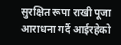सुरक्षित रूपा राखी पूजा आराधना गर्दै आईरहेको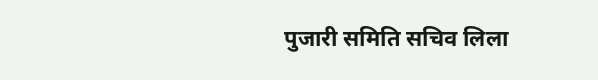पुजारी समिति सचिव लिला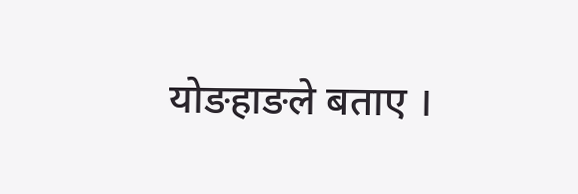योङहाङले बताए ।